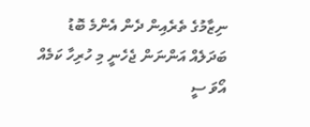ނިޒާމުގެ ތެރެއިން ދެން އެންމެ ބޮޑު ބަދަލެއް އަންނަން ޖެހެނީ މި ހުރިހާ ކަމެއް އޯވަ ސީ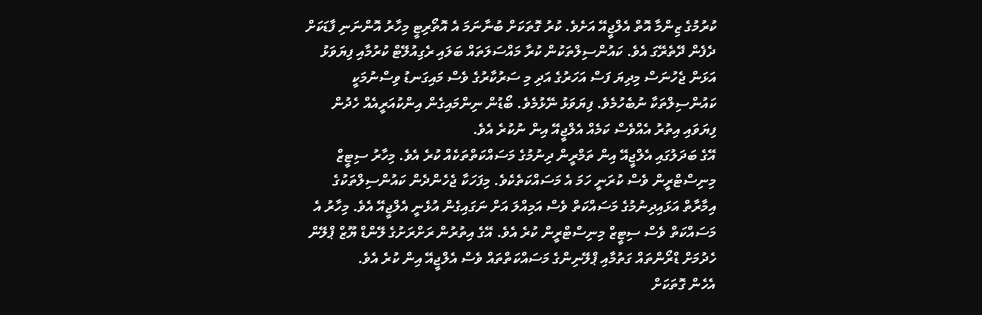ކުރުމުގެ ޒިންމާ އޮތް އެލްޖީއޭ އަށެވެ. ކުރު ގޮތަކަށް ބުނާނަމަ އެ އޮތޯރިޓީ މިހާރު އޮންނަނި ފާޑަކަށް ދެފެން ދޭތެރޭގަ އެވެ. ކައުންސިލްތަކުން ކުރާ މައްސަލަތައް ބަލައި ރެގިއުލޭޓް ކުރުމާއި ފިޔަވަޅު އަޅަން ޖެހުނަސް މިދިޔަ ފަސް އަހަރުގެ އަދި މި ސަރުކާރުގެ ވެސް މައިގަނޑު ވިސްނުމަކީ ކައުންސިލްތަކާ ނުބެހުމެވެ. ފިޔަވަޅު ނޭޅުމެވެ. ބޯޑުން ނިންމައިގެން އިންކުއަރީއެއް ހެދުން ފިޔަވައި އިތުރު އެއްވެސް ކަމެއް އެލްޖީއޭ އިން ނުކުރެ އެވެ.
އޭގެ ބަދަލުގައި އެލްޖީއޭ އިން ތަމްރީން ދިނުމުގެ މަސައްކަތްތަކެއް ކުރެ އެވެ. މިހާރު ސިޓީޒް މިނިސްޓްރީން ވެސް ކުރަނީ ހަމަ އެ މަސައްކަތެކެވެ. މިފަހަކާ ޖެހެންދެން ކައުންސިލްތަކުގެ އިމާރާތް އަޅައިދިނުމުގެ މަސައްކަތް ވެސް އަމިއްލަ އަށް ނަގައިގެން އުޅެނީ އެލްޖީއޭ އެވެ. މިހާރު އެ މަސައްކަތް ވެސް ސިޓީޒް މިނިސްޓްރީން ކުރެ އެވެ. އޭގެ އިތުރުން ރަށްރަށުގެ ލޭންޑް ޔޫޒް ޕްލޭން ހެދުމަށް ޑްރޯންތައް ގަތުމާއި ޕްލޭނިންގެ މަސައްކަތްތައް ވެސް އެލްޖީއޭ އިން ކުރެ އެވެ.
އެހެން ގޮތަކަށް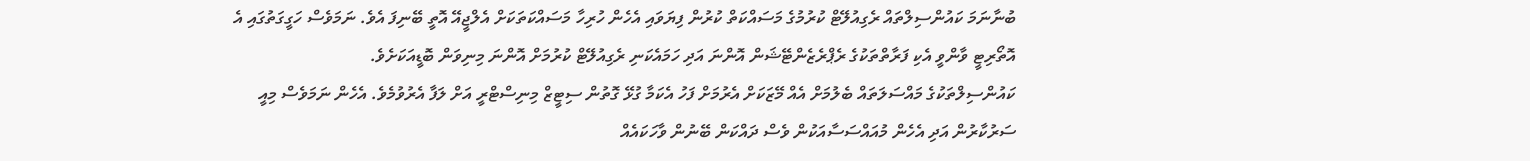ބުނާނަމަ ކައުންސިލްތައް ރެގިއުލޭޓް ކުރުމުގެ މަސައްކަތް ކުރުން ފިޔަވައި އެހެން ހުރިހާ މަސައްކަތަކަށް އެލްޖީއޭ އޮތީ ބޭނިފަ އެވެ. ނަމަވެސް ހަގީގަތުގައި އެ އޮތޯރިޓީ ވާންވީ އެކި ފަރާތްތަކުގެ ރެޕްރެޒެންޓޭޝަން އޮންނަ އަދި ހަމައެކަނި ރެގިއުލޭޓް ކުރުމަށް އޮންނަ މިނިވަން ބޮޑީއަކަށެވެ.
ކައުންސިލްތަކުގެ މައްސަލަތައް ބެލުމަށް އެއް މޭޒަކަށް އެރުމަށް ފަހު އެކަމާ ގުޅޭ ގޮތުން ސިޓީޒް މިނިސްޓްރީ އަށް ލަފާ އެރުވުމެވެ. އެހެން ނަމަވެސް މިއީ ސަރުކާރުން އަދި އެހެން މުއައްސަސާއަކުން ވެސް ދައްކަން ބޭނުން ވާހަކައެއް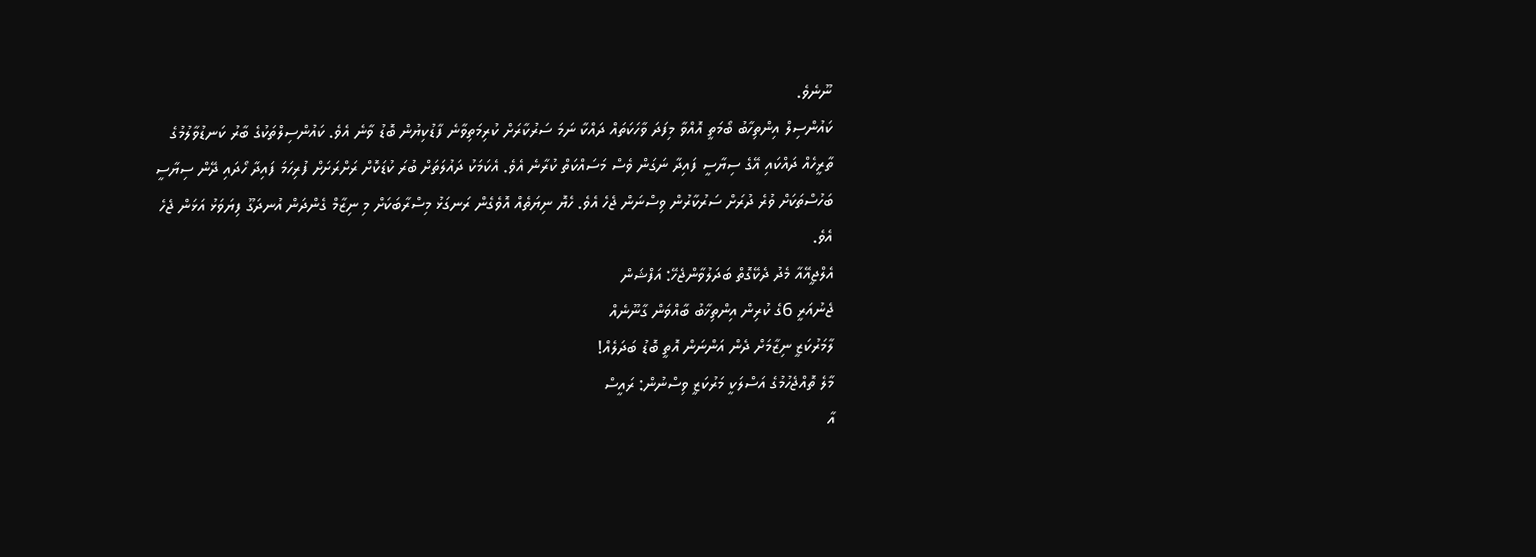ނޫނެވެ.
ކައުންސިލް އިންތިހާބު ބޯމަތީ އޮއްވާ މިފަދަ ވާހަކަތައް ދައްކާ ނަމަ ސަރުކާރަށް ކުރިމަތިވާނެ ފާޑުކިޔުން ބޮޑު ވާނެ އެވެ. ކައުންސިލްތަކުގެ ބާރު ކަނޑުވާލުމުގެ ތާރީހެއް ދައްކައި އޭގެ ސިޔާސީ ފައިދާ ނަގަން ވެސް މަސައްކަތް ކުރާނެ އެވެ. އެކަމަކު ދައުލަތަށް ބުރަ ކުޑަކޮށް ރަށްރަށަށް ފުރިހަމަ ފައިދާ ހޯދައި ދޭން ސިޔާސީ ބަހުސްތަކަށް ވުރެ ދުރަށް ސަރުކާރުން ވިސްނަން ޖެހެ އެވެ. ހެޔޮ ނިޔަތެއް އޮވެގެން ރަނގަޅު މިސްރާބަކަށް މި ނިޒާމް ގެންދަން އުނދަގޫ ފިޔަވަޅު އަޅަން ޖެހެ އެވެ.
އެލްޖީއޭއާ މެދު ދެކޭގޮތް ބަދަލުވާންޖެހޭ: އަފްޝަން
ޖެނުއަރީ 6ގެ ކުރިން އިންތިޚާބު ބާއްވަން ގާނޫނެއް
ލާމަރުކަޒީ ނިޒާމަށް ދެން އަންނަން އޮތީ ބޮޑު ބަދަލެއް!
މާލެ ތޮއްޖެހުމުގެ އަސްލަކީ މަރުކަޒީ ވިސްނުން: ރައީސް
އާ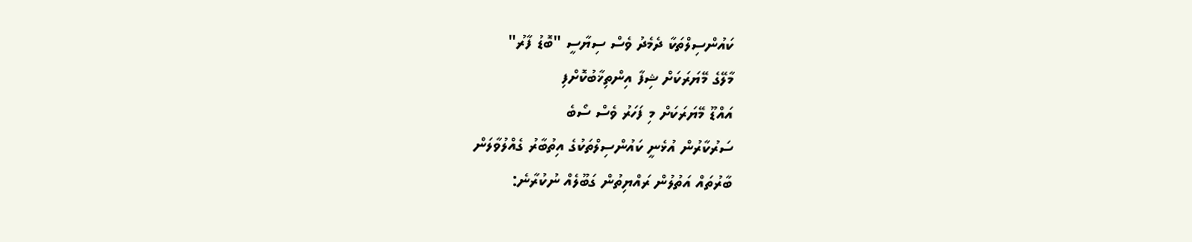ކައުންސިލްތަކާ ދެމެދު ވެސް ސިޔާސީ "ބޮޑު ފާރު"
މާލޭގެ މޭޔަރަކަށް ޝިފާ އިންތިޚާބުކޮށްފި
އައްޑޫ މޭޔަރަކަށް މި ފަހަރު ވެސް ސޯބެ
ސަރުކާރުން އުޅެނީ ކައުންސިލްތަކުގެ އިތުބާރު ގެއްލުވާލަން
ބާރުތައް އަތުލުން ރައްޔިތުން ގަބޫލެއް ނުކުރާނެ: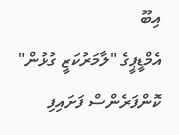އިބޫ
އެމްޑީޕީގެ "ލާމަރުކަޒީ ގުޅުން" ކޮންފަރެންސް ފަށައިފި